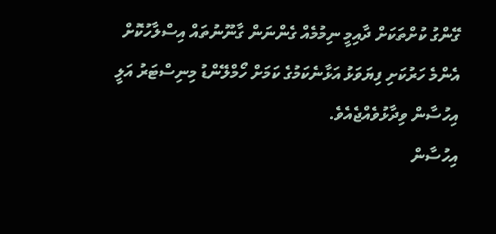ގޭންގު ކުށްތަކަށް ދާއިމީ ނިމުމެއް ގެންނަން ގާނޫނުތައް އިސްލާހުކޮށް އެންމެ ހަރުކަށި ފިޔަވަޅު އަޅާނެކަމުގެ ކަމަށް ހޯމްލޭންޑު މިނިސްޓަރު އަލީ އިހުސާން ވިދާޅުވެއްޖެއެވެ.
އިހުސާން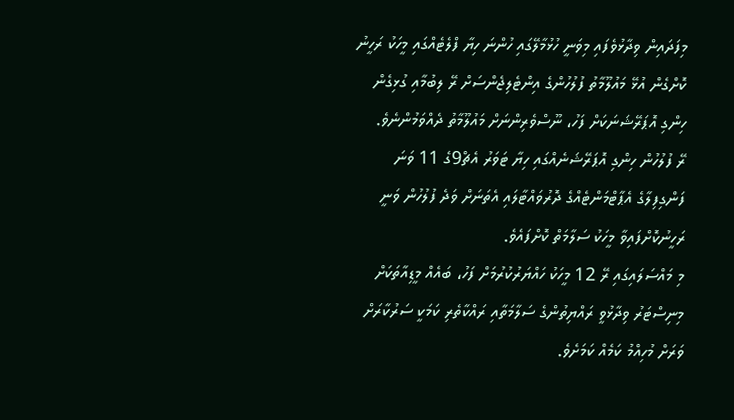މިފަދައިން ވިދާޅުވެފައި މިވަނީ ހުޅުމާލޭގައި ހުންނަ ހިޔާ ފްލެޓެއްގައި މީހަކު ރަހީނު ކޮށްގެން އުޅޭ މައުލޫމާތު ފުލުހުންގެ އިންޓެލިޖެންސަށް ރޭ ލިބުމާއި ގުޅިގެން ހިންގި އޮޕަރޭޝަނަކަށް ފަހު، ނޫސްވެރިންނަށް މައުލޫމާތު ދެއްވަމުންނެވެ.
ރޭ ފުލުހުން ހިންގި އޮޕަރޭޝަނެއްގައި ހިޔާ ޓަވަރު އެޗް9ގެ 11 ވަނަ ފަންގިފިލާގެ އެޕާޓްމަންޓެއްގެ ދޮރުވައްޓާލައި އެތަނަށް ވަދެ ފުލުހުން ވަނީ ރަހީނުކޮށްފައިވާ މީހަކު ސަލާމަތް ކޮށްފައެވެ.
މި މައްސަލައިގައި ރޭ 12 މީހަކު ހައްޔަރުކުރުމަށް ފަހު، ބައެއް މީޑިއާތަކަށް މިނިސްޓަރު ވިދާޅުވީ ރައްޔިތުންގެ ސަލާމަތާއި ރައްކާތެރި ކަމަކީ ސަރުކާރަށް ވަރަށް މުހިއްމު ކަމެއް ކަމަށެވެ.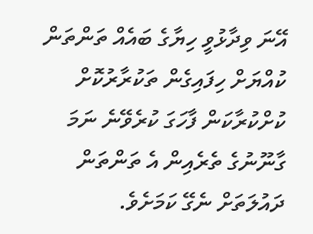އޭނަ ވިދާޅުވީ ހިޔާގެ ބައެއް ތަންތަން ކުއްޔަށް ހިފައިގެން ތަކުރާރުކޮށް ކުށްކުރާކަން ފާހަގަ ކުރެވޭނެ ނަމަ ގާނޫނުގެ ތެރެއިން އެ ތަންތަން ދައުލަތަށް ނެގޭ ކަމަށެވެ.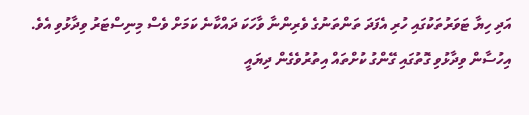އަދި ހިޔާ ޓަވަރުތަކުގައި ހުރި އެފަދަ ތަންތަނުގެ ވެރިންނާ ވާހަކަ ދައްކާނެ ކަމަށް ވެސް މިނިސްޓަރު ވިދާޅުވި އެވެ.
އިހުސާން ވިދާޅުވި ގޮތުގައި ގޭންގު ކުށްތައް އިތުރުވެގެން ދިޔައީ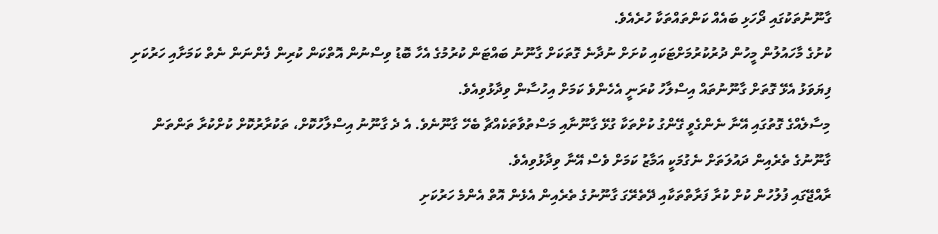ގާނޫނުތަކުގައި ދޯހަޅި ބައެއް ކަންތައްތަކާ ހުރެއެވެ.
ކުށުގެ މާހައުލުން މީހުން ދުރުކުރުމަށްޓަކައި ކުށަށް ނުދާނެ ގޮތަކަށް ގާނޫނު ބައްޓަން ކުރުމުގެ އެހާ ބޮޑު ވިސްނުން އޮތްކަން ކުރިން ފެންނަން ނެތް ކަމަށާއި ހަރުކަށި ފިޔަވަޅު އެޅޭ ގޮތަށް ގާނޫނުތައް އިސްލާހު ކުރަނީ އެހެންވެ ކަމަށް އިހުސާން ވިދާޅުވިއެވެ.
މިސާލެއްގެ ގޮތުގައި އޭނާ ނެންގެވީ ގޭންގު ކުށްތަކާ ގުޅޭ ގާނޫނާއި މަސްތުވާތަކެއްޗާ ބެހޭ ގާނޫނެވެ. އެ ދެ ގާނޫނު އިސްލާހުކޮށް، ތަކުރާރުކޮށް ކުށްކުރާ ތަންތަން ގާނޫނުގެ ތެރެއިން ދައުލަތަށް ނެގުމަކީ އަމާޒު ކަމަށް ވެސް އޭނާ ވިދާޅުވިއެވެ.
ރާއްޖޭގައި ފުލުހުން ކުށް ކުރާ ފަރާތްތަކާއި ދޭތެރޭގަ ގާނޫނުގެ ތެރެއިން އެޅެން އޮތް އެންމެ ހަރުކަށި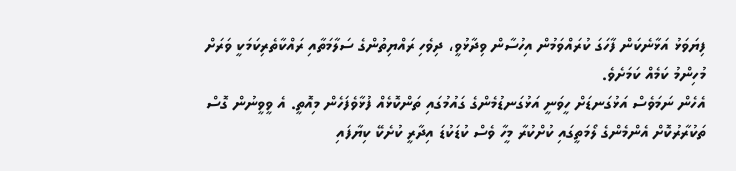ފިޔަވަޅު އަޅާނެކަން ފާހަގަ ކުރައްވަމުން އިހުސާން ވިދާޅުވީ، ދިވެހި ރައްޔިތުންގެ ސަލާމަތާއި ރައްކާތެރިކަމަކީ ވަރަށް މުހިންމު ކަމެއް ކަމަށެވެ.
އެހެން ނަމަވެސް އަޅުގަނޑަށް ހީވަނީ އަޅުގަނޑުމެންގެ ގައުމުގައި ތަންކޮޅެއް ފުޅާވެފަހެން މިއޮތީ. އެ ވީވީނުން ގޮސް ތަކުރާރުކޮށް އެންމެންގެ ލޯމަތީގައި ކުށްކުރާ މީހާ ވެސް ކުޑަކުޑަ އިދާރީ ކުށެކޭ ކިޔާފައި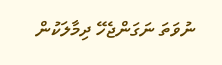ނުވަތަ ނަގަންޖެހޭ ދިމާލަކުން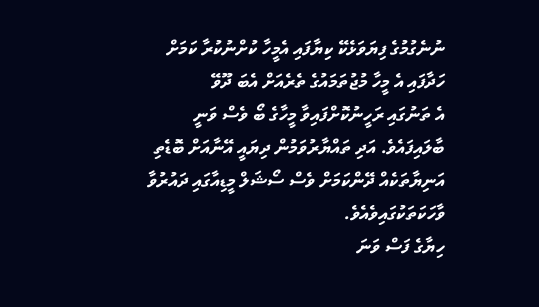ނުނެގުމުގެ ފިޔަވަޅެކޭ ކިޔާފައި އެމީހާ ކުށްނުކުރާ ކަމަށް ހަދާފައި އެ މީހާ މުޖުތަމައުގެ ތެރެއަށް އެބަ ދޫވޭ
އެ ތަނުގައި ރަހީނުކޮށްފައިވާ މީހާގެ ބޯ ވެސް ވަނީ ބާލައިފައެވެ. އަދި ތައްޔާރުވަމުން ދިޔައީ އޭނާއަށް ބޮޑެތި އަނިޔާތަކެއް ދޭންކަމަށް ވެސް ސޯޝަލް މީޑިއާގައި ދައުރުވާ ވާހަކަތަކުގައިވެއެވެ.
ހިޔާގެ ފަސް ވަނަ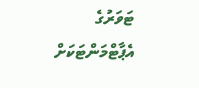ޓަވަރުގެ އެޕާޓްމަންޓަކަށް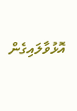އޮޅުވާލައިގެން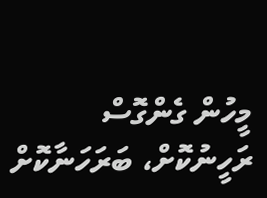މީހުން ގެންގޮސް ރަހީނުކޮށް، ބަރަހަނާކޮށް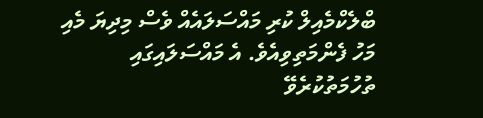ބްލެކްމެއިލް ކުރި މައްސަލައެއް ވެސް މިދިޔަ މެއި މަހު ފެންމަތިވިއެވެ. އެ މައްސަލައިގައި ތުހުމަތުކުރެވޭ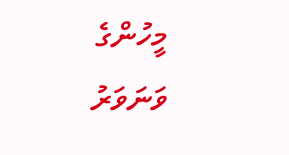މީހުންގެ ވަނަވަރު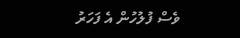ވެސް ފުލުހުން އެ ފަހަރު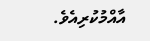އާއްމުކުރިއެވެ.